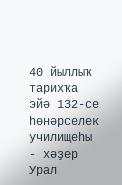40 йыллыҡ тарихҡа эйә 132-се һөнәрселек училищеһы - хәҙер Урал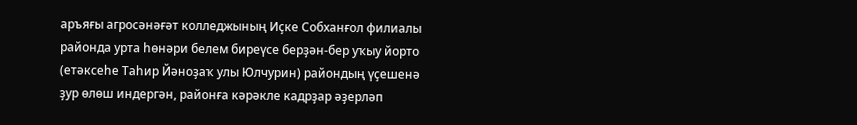аръяғы агросәнәғәт колледжының Иҫке Собханғол филиалы районда урта һөнәри белем биреүсе берҙән-бер уҡыу йорто (етәксеһе Таһир Йәноҙаҡ улы Юлчурин) райондың үҫешенә ҙур өлөш индергән, районға кәрәкле кадрҙар әҙерләп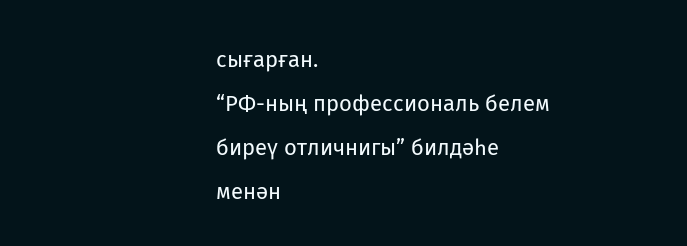сығарған.
“РФ-ның профессиональ белем биреү отличнигы” билдәһе менән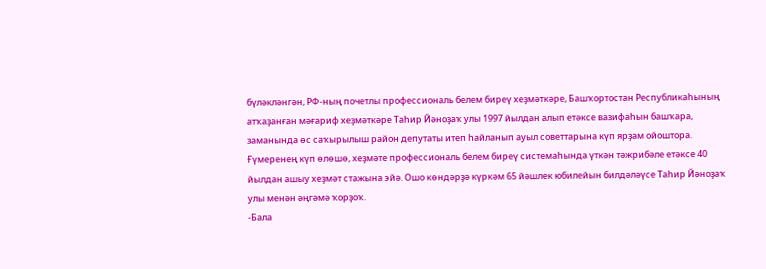бүләкләнгән, РФ-ның почетлы профессиональ белем биреү хеҙмәткәре, Башҡортостан Республикаһының атҡаҙанған мәғариф хеҙмәткәре Таһир Йәноҙаҡ улы 1997 йылдан алып етәксе вазифаһын башҡара, заманында өс саҡырылыш район депутаты итеп һайланып ауыл советтарына күп ярҙам ойоштора.
Ғүмеренең күп өлөшө, хеҙмәте профессиональ белем биреү системаһында үткән тәжрибәле етәксе 40 йылдан ашыу хеҙмәт стажына эйә. Ошо көндәрҙә күркәм 65 йәшлек юбилейын билдәләүсе Таһир Йәноҙаҡ улы менән әңгәмә ҡорҙоҡ.
-Бала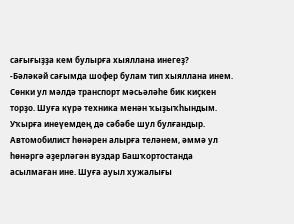сағығыҙҙа кем булырға хыяллана инегеҙ?
-Бәләкәй сағымда шофер булам тип хыяллана инем. Сөнки ул мәлдә транспорт мәсьәләһе бик киҫкен торҙо. Шуға күрә техника менән ҡыҙыҡһындым. Уҡырға инеүемдең дә сәбәбе шул булғандыр. Автомобилист һөнәрен алырға теләнем, әммә ул һөнәргә әҙерләгән вуздар Башҡортостанда асылмаған ине. Шуға ауыл хужалығы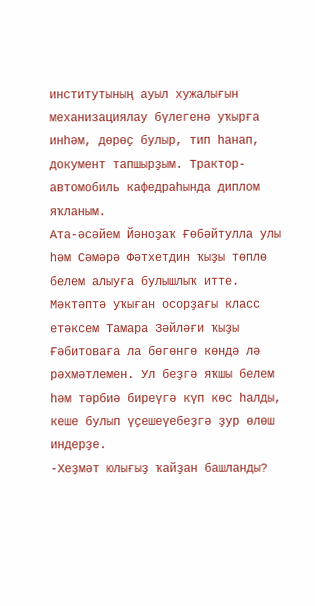институтының ауыл хужалығын механизациялау бүлегенә уҡырға инһәм, дөрөҫ булыр, тип һанап, документ тапшырҙым. Трактор-автомобиль кафедраһында диплом яҡланым.
Ата-әсәйем Йәноҙаҡ Ғөбәйтулла улы һәм Сәмәрә Фәтхетдин ҡыҙы төплө белем алыуға булышлыҡ итте. Мәктәптә уҡыған осорҙағы класс етәксем Тамара Зәйләғи ҡыҙы Ғәбитоваға ла бөгөнгө көндә лә рәхмәтлемен. Ул беҙгә яҡшы белем һәм тәрбиә биреүгә күп көс һалды, кеше булып үҫешеүебеҙгә ҙур өлөш индерҙе.
-Хеҙмәт юлығыҙ ҡайҙан башланды?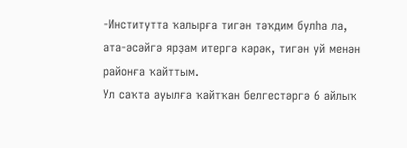-Институтта ҡалырға тигән тәҡдим булһа ла, ата-әсәйгә ярҙам итергә кәрәк, тигән уй менән районға ҡайттым.
Ул саҡта ауылға ҡайтҡан белгестәргә 6 айлыҡ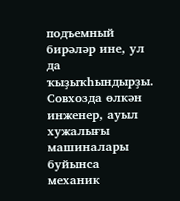подъемный бирәләр ине, ул да ҡыҙыҡһындырҙы.
Совхозда өлкән инженер, ауыл хужалығы машиналары буйынса механик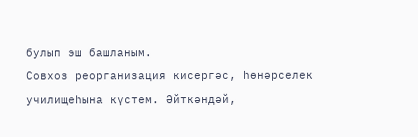булып эш башланым.
Совхоз реорганизация кисергәс, һөнәрселек училищеһына күстем. Әйткәндәй,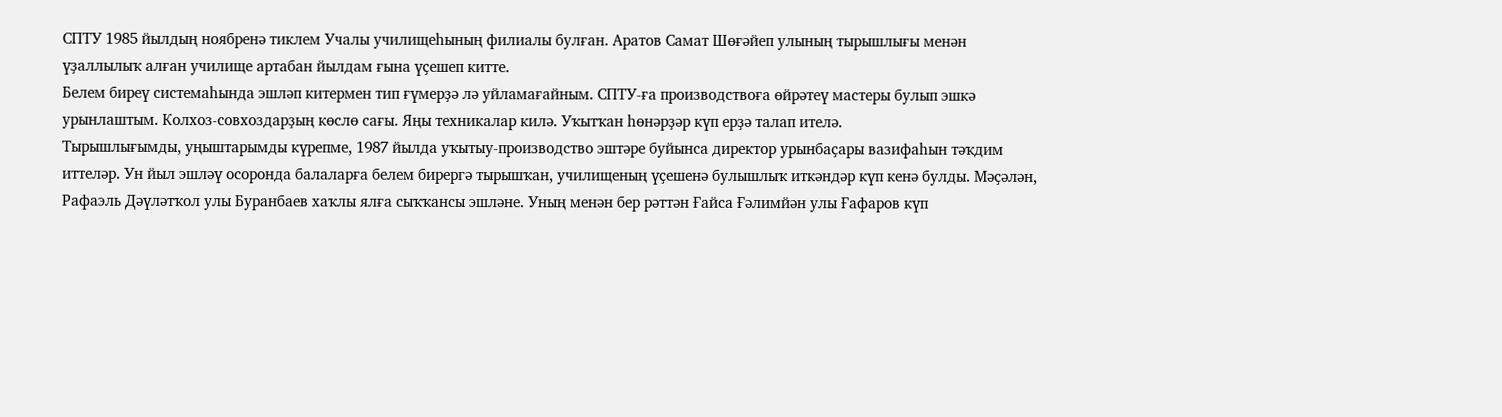СПТУ 1985 йылдың ноябренә тиклем Учалы училищеһының филиалы булған. Аратов Самат Шөғәйеп улының тырышлығы менән үҙаллылыҡ алған училище артабан йылдам ғына үҫешеп китте.
Белем биреү системаһында эшләп китермен тип ғүмерҙә лә уйламағайным. СПТУ-ға производствоға өйрәтеү мастеры булып эшкә урынлаштым. Колхоз-совхоздарҙың көслө сағы. Яңы техникалар килә. Уҡытҡан һөнәрҙәр күп ерҙә талап ителә.
Тырышлығымды, уңыштарымды күрепме, 1987 йылда уҡытыу-производство эштәре буйынса директор урынбаҫары вазифаһын тәҡдим иттеләр. Ун йыл эшләү осоронда балаларға белем бирергә тырышҡан, училищеның үҫешенә булышлыҡ иткәндәр күп кенә булды. Мәҫәлән, Рафаэль Дәүләтҡол улы Буранбаев хаҡлы ялға сыҡҡансы эшләне. Уның менән бер рәттән Ғайса Ғәлимйән улы Ғафаров күп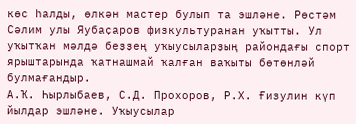көс һалды, өлкән мастер булып та эшләне. Рөстәм Сәлим улы Яубаҫаров физкультуранан уҡытты. Ул уҡытҡан мәлдә беҙҙең уҡыусыларҙың райондағы спорт ярыштарында ҡатнашмай ҡалған ваҡыты бөтөнләй булмағандыр.
А.Ҡ. Һырлыбаев, С.Д. Прохоров, Р.Х. Ғизулин күп йылдар эшләне. Уҡыусылар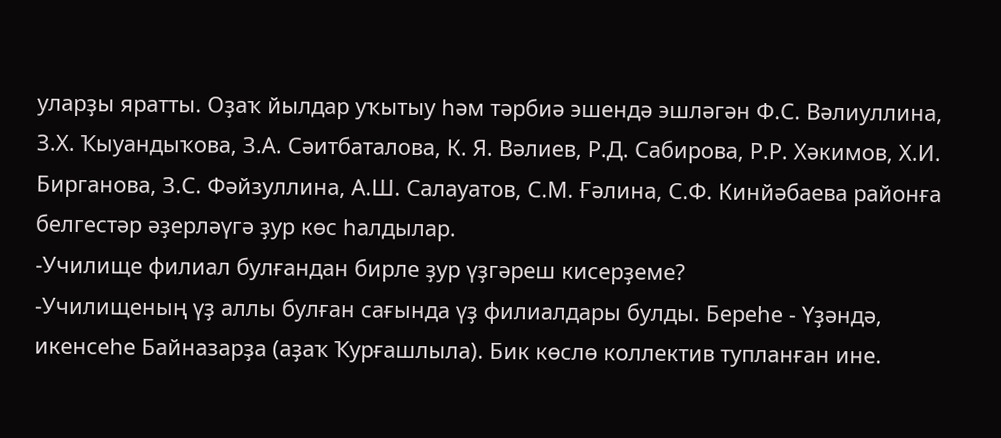уларҙы яратты. Оҙаҡ йылдар уҡытыу һәм тәрбиә эшендә эшләгән Ф.С. Вәлиуллина, З.Х. Ҡыуандыҡова, З.А. Сәитбаталова, К. Я. Вәлиев, Р.Д. Сабирова, Р.Р. Хәкимов, Х.И. Бирганова, З.С. Фәйзуллина, А.Ш. Салауатов, С.М. Ғәлина, С.Ф. Кинйәбаева районға белгестәр әҙерләүгә ҙур көс һалдылар.
-Училище филиал булғандан бирле ҙур үҙгәреш кисерҙеме?
-Училищеның үҙ аллы булған сағында үҙ филиалдары булды. Береһе - Үҙәндә, икенсеһе Байназарҙа (аҙаҡ Ҡурғашлыла). Бик көслө коллектив тупланған ине.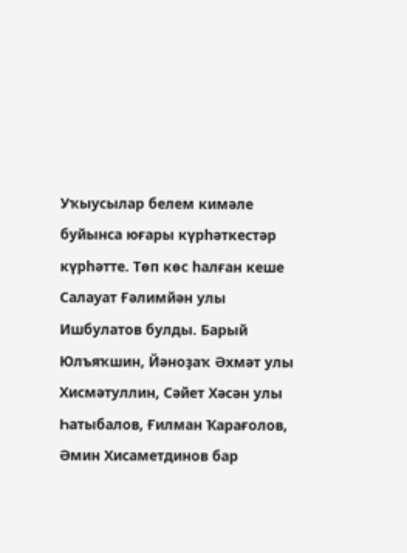Уҡыусылар белем кимәле буйынса юғары күрһәткестәр күрһәтте. Төп көс һалған кеше Салауат Ғәлимйән улы Ишбулатов булды. Барый Юлъяҡшин, Йәноҙаҡ Әхмәт улы Хисмәтуллин, Сәйет Хәсән улы Һатыбалов, Ғилман Ҡарағолов, Әмин Хисаметдинов бар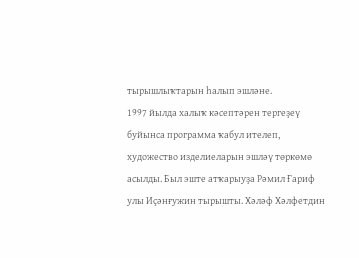тырышлыҡтарын һалып эшләне.
1997 йылда халыҡ кәсептәрен тергеҙеү буйынса программа ҡабул ителеп, художество изделиеларын эшләү төркөмө асылды. Был эште атҡарыуҙа Рәмил Ғариф улы Иҫәнғужин тырышты. Хәләф Хәлфетдин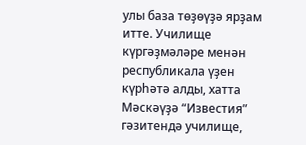улы база төҙөүҙә ярҙам итте. Училище күргәҙмәләре менән республикала үҙен күрһәтә алды, хатта Мәскәүҙә “Известия” гәзитендә училище,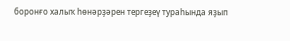боронғо халыҡ һөнәрҙәрен тергеҙеү тураһында яҙып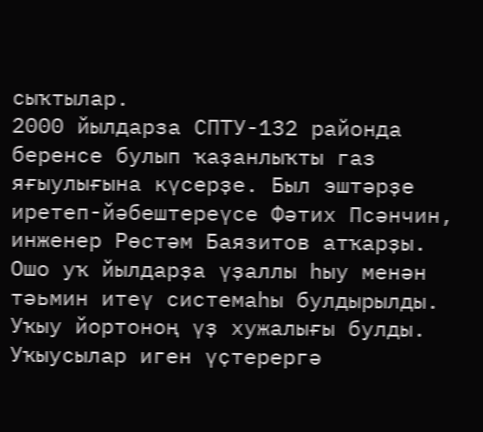сыҡтылар.
2000 йылдарза СПТУ-132 районда беренсе булып ҡаҙанлыҡты газ яғыулығына күсерҙе. Был эштәрҙе иретеп-йәбештереүсе Фәтих Псәнчин, инженер Рөстәм Баязитов атҡарҙы. Ошо уҡ йылдарҙа үҙаллы һыу менән тәьмин итеү системаһы булдырылды.
Уҡыу йортоноң үҙ хужалығы булды. Уҡыусылар иген үҫтерергә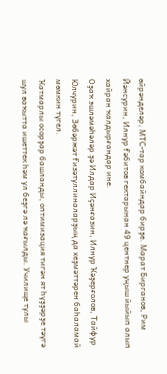өйрәнделәр, МТС-тар комбайндар бирҙе. Марат Бирганов, Рим Йәнсурин, Илнур Ғәбитов гектарынан 49 центнер уңыш йыйып алып хайран ҡалдырғандар ине.
Оҙаҡ эшләмәһәләр ҙә Илдар Иҫәнғазин, Илнур Ҡәҙерғолов, Тайфур Юлчурин, Зөбәржәт Ғизәтуллиналарҙың да хеҙмәттәрен баһаламай мөмкин түгел.
Ҡатмарлы осорҙар башланды, оптимизация тигән ят һүҙҙәрҙе тәүгә шул ваҡытта ишеттек һәм ул беҙгә лә ҡағылды. Училище тулы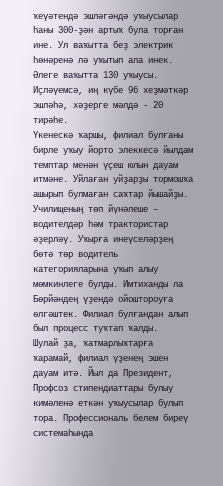ҡеүәтендә эшләгәндә уҡыусылар һаны 300-ҙән артыҡ була торған ине. Ул ваҡытта беҙ электрик һөнәренә лә уҡытып ала инек. Әлеге ваҡытта 130 уҡыусы. Иҫләүемсә, иң күбе 96 хеҙмәткәр эшләһә, хәҙерге мәлдә - 20 тирәһе.
Үкенескә ҡаршы, филиал булғаны бирле уҡыу йорто элеккесә йылдам темптар менән үҫеш юлын дауам итмәне. Уйлаған уйҙарҙы тормошҡа ашырып булмаған саҡтар йышайҙы.
Училищеның төп йүнәлеше – водителдәр һәм трактористар әҙерләү. Уҡырға инеүселәрҙең бөтә төр водитель категорияларына уҡып алыу мөмкинлеге булды. Имтиханды ла Бөрйәндең үҙендә ойоштороуға өлгәштек. Филиал булғандан алып был процесс туҡтап ҡалды.
Шулай ҙа, ҡатмарлыҡтарға ҡарамай, филиал үҙенең эшен дауам итә. Йыл да Президент, Профсоз стипендиаттары булыу кимәленә еткән уҡыусылар булып тора. Профессиональ белем биреү системаһында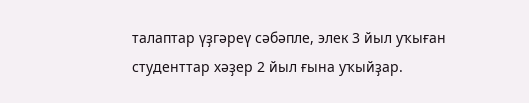талаптар үҙгәреү сәбәпле, элек 3 йыл уҡыған студенттар хәҙер 2 йыл ғына уҡыйҙар.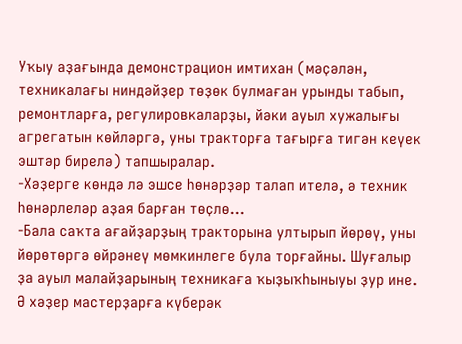Уҡыу аҙағында демонстрацион имтихан (мәҫәлән, техникалағы ниндәйҙер төҙөк булмаған урынды табып, ремонтларға, регулировкаларҙы, йәки ауыл хужалығы агрегатын көйләргә, уны тракторға тағырға тигән кеүек эштәр бирелә) тапшыралар.
-Хәҙерге көндә лә эшсе һөнәрҙәр талап ителә, ә техник һөнәрлеләр аҙая барған төҫлө...
-Бала саҡта ағайҙарҙың тракторына ултырып йөрөү, уны йөрөтөргә өйрәнеү мөмкинлеге була торғайны. Шуғалыр ҙа ауыл малайҙарының техникаға ҡыҙыҡһыныуы ҙур ине. Ә хәҙер мастерҙарға күберәк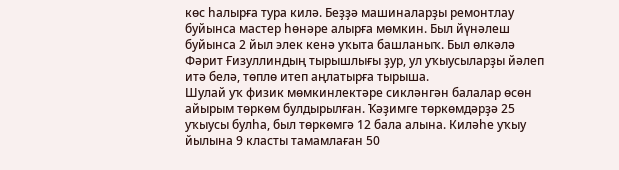көс һалырға тура килә. Беҙҙә машиналарҙы ремонтлау буйынса мастер һөнәре алырға мөмкин. Был йүнәлеш буйынса 2 йыл элек кенә уҡыта башланыҡ. Был өлкәлә Фәрит Ғизуллиндың тырышлығы ҙур, ул уҡыусыларҙы йәлеп итә белә, төплө итеп аңлатырға тырыша.
Шулай уҡ физик мөмкинлектәре сикләнгән балалар өсөн айырым төркөм булдырылған. Ҡәҙимге төркөмдәрҙә 25 уҡыусы булһа, был төркөмгә 12 бала алына. Киләһе уҡыу йылына 9 класты тамамлаған 50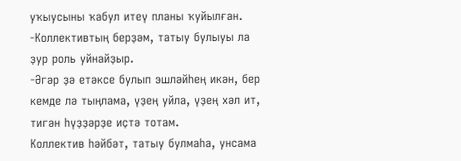уҡыусыны ҡабул итеү планы ҡуйылған.
-Коллективтың берҙәм, татыу булыуы ла ҙур роль уйнайҙыр.
-Әгәр ҙә етәксе булып эшләйһең икән, бер кемде лә тыңлама, үҙең уйла, үҙең хәл ит, тигән һүҙҙәрҙе иҫтә тотам.
Коллектив һәйбәт, татыу булмаһа, унсама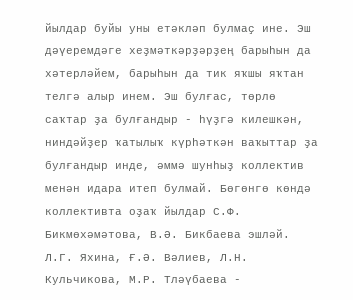йылдар буйы уны етәкләп булмаҫ ине. Эш дәүеремдәге хеҙмәткәрҙәрҙең барыһын да хәтерләйем, барыһын да тик яҡшы яҡтан телгә алыр инем. Эш булғас, төрлө саҡтар ҙа булғандыр - һүҙгә килешкән, ниндәйҙер ҡатылыҡ күрһәткән ваҡыттар ҙа булғандыр инде, әммә шунһыҙ коллектив менән идара итеп булмай. Бөгөнгө көндә коллективта оҙаҡ йылдар С.Ф. Бикмөхәмәтова, В.Ә. Бикбаева эшләй. Л.Г. Яхина, Ғ.Ә. Вәлиев, Л.Н. Кульчикова, М.Р. Тләүбаева -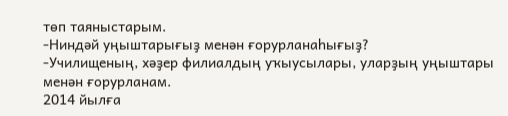төп таяныстарым.
-Ниндәй уңыштарығыҙ менән ғорурланаһығыҙ?
-Училищеның, хәҙер филиалдың уҡыусылары, уларҙың уңыштары менән ғорурланам.
2014 йылға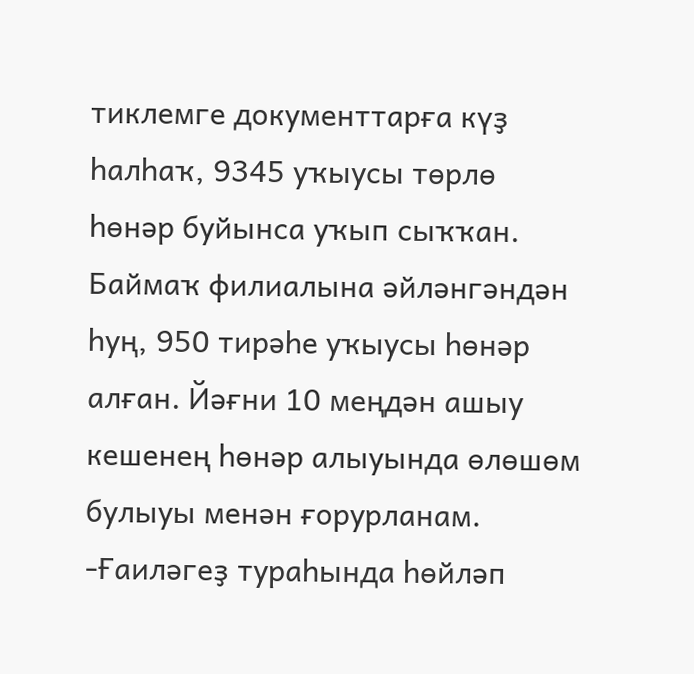тиклемге документтарға күҙ һалһаҡ, 9345 уҡыусы төрлө һөнәр буйынса уҡып сыҡҡан. Баймаҡ филиалына әйләнгәндән һуң, 950 тирәһе уҡыусы һөнәр алған. Йәғни 10 меңдән ашыу кешенең һөнәр алыуында өлөшөм булыуы менән ғорурланам.
-Ғаиләгеҙ тураһында һөйләп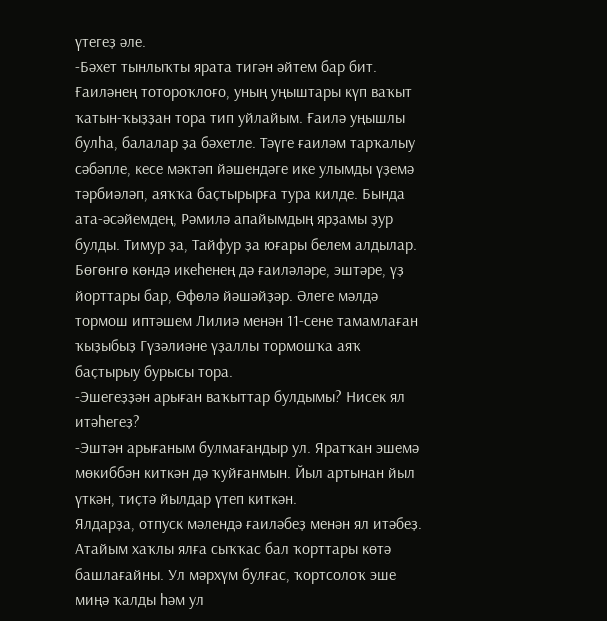үтегеҙ әле.
-Бәхет тынлыҡты ярата тигән әйтем бар бит. Ғаиләнең тотороҡлоғо, уның уңыштары күп ваҡыт ҡатын-ҡыҙҙан тора тип уйлайым. Ғаилә уңышлы булһа, балалар ҙа бәхетле. Тәүге ғаиләм тарҡалыу сәбәпле, кесе мәктәп йәшендәге ике улымды үҙемә тәрбиәләп, аяҡҡа баҫтырырға тура килде. Бында ата-әсәйемдең, Рәмилә апайымдың ярҙамы ҙур булды. Тимур ҙа, Тайфур ҙа юғары белем алдылар. Бөгөнгө көндә икеһенең дә ғаиләләре, эштәре, үҙ йорттары бар, Өфөлә йәшәйҙәр. Әлеге мәлдә тормош иптәшем Лилиә менән 11-сене тамамлаған ҡыҙыбыҙ Гүзәлиәне үҙаллы тормошҡа аяҡ баҫтырыу бурысы тора.
-Эшегеҙҙән арыған ваҡыттар булдымы? Нисек ял итәһегеҙ?
-Эштән арығаным булмағандыр ул. Яратҡан эшемә мөкиббән киткән дә ҡуйғанмын. Йыл артынан йыл үткән, тиҫтә йылдар үтеп киткән.
Ялдарҙа, отпуск мәлендә ғаиләбеҙ менән ял итәбеҙ. Атайым хаҡлы ялға сыҡҡас бал ҡорттары көтә башлағайны. Ул мәрхүм булғас, ҡортсолоҡ эше миңә ҡалды һәм ул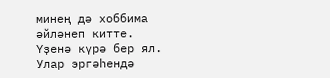минең дә хоббима әйләнеп китте. Үҙенә күрә бер ял. Улар эргәһендә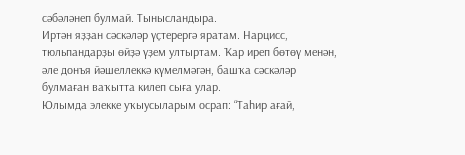сәбәләнеп булмай. Тынысландыра.
Иртән яҙҙан сәскәләр үҫтерергә яратам. Нарцисс, тюльпандарҙы өйҙә үҙем ултыртам. Ҡар иреп бөтөү менән, әле донъя йәшеллеккә күмелмәгән, башҡа сәскәләр булмаған ваҡытта килеп сыға улар.
Юлымда элекке уҡыусыларым осрап: “Таһир ағай,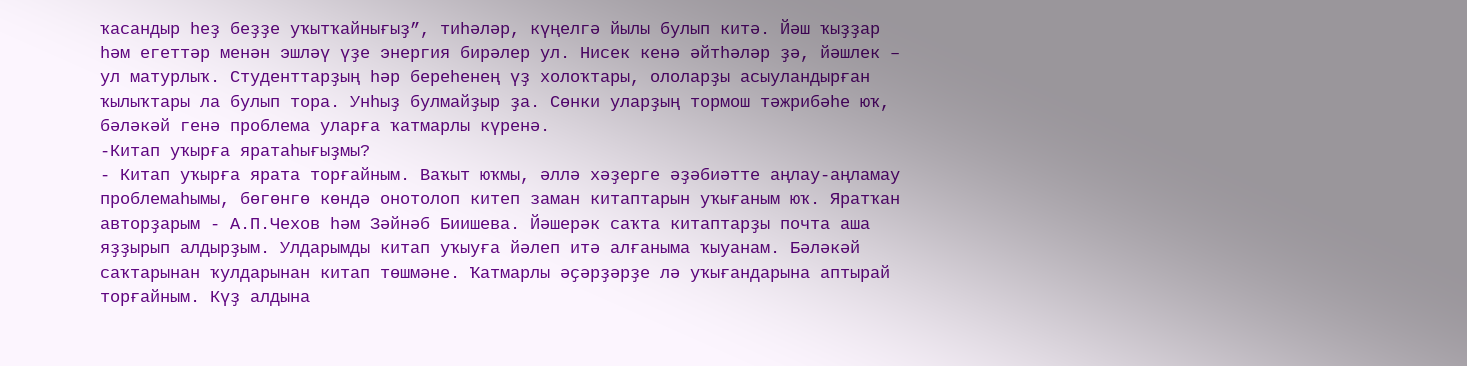ҡасандыр һеҙ беҙҙе уҡытҡайнығыҙ”, тиһәләр, күңелгә йылы булып китә. Йәш ҡыҙҙар һәм егеттәр менән эшләү үҙе энергия бирәлер ул. Нисек кенә әйтһәләр ҙә, йәшлек – ул матурлыҡ. Студенттарҙың һәр береһенең үҙ холоҡтары, ололарҙы асыуландырған ҡылыҡтары ла булып тора. Унһыҙ булмайҙыр ҙа. Сөнки уларҙың тормош тәжрибәһе юҡ, бәләкәй генә проблема уларға ҡатмарлы күренә.
-Китап уҡырға яратаһығыҙмы?
- Китап уҡырға ярата торғайным. Ваҡыт юҡмы, әллә хәҙерге әҙәбиәтте аңлау-аңламау проблемаһымы, бөгөнгө көндә онотолоп китеп заман китаптарын уҡығаным юҡ. Яратҡан авторҙарым - А.П.Чехов һәм Зәйнәб Биишева. Йәшерәк саҡта китаптарҙы почта аша яҙҙырып алдырҙым. Улдарымды китап уҡыуға йәлеп итә алғаныма ҡыуанам. Бәләкәй саҡтарынан ҡулдарынан китап төшмәне. Ҡатмарлы әҫәрҙәрҙе лә уҡығандарына аптырай торғайным. Күҙ алдына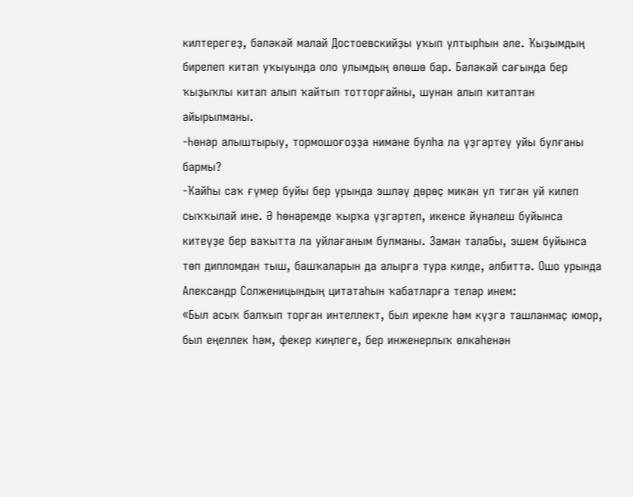килтерегеҙ, бәләкәй малай Достоевскийҙы уҡып ултырһын әле. Ҡыҙымдың бирелеп китап уҡыуында оло улымдың өлөшө бар. Бәләкәй сағында бер ҡыҙыҡлы китап алып ҡайтып тотторғайны, шунан алып китаптан айырылманы.
-Һөнәр алыштырыу, тормошоғоҙҙа нимәне булһа ла үҙгәртеү уйы булғаны бармы?
-Ҡайһы саҡ ғүмер буйы бер урында эшләү дөрөҫ микән ул тигән уй килеп сыҡҡылай ине. Ә һөнәремде ҡырҡа үҙгәртеп, икенсе йүнәлеш буйынса китеүҙе бер ваҡытта ла уйлағаным булманы. Заман талабы, эшем буйынса төп дипломдан тыш, башҡаларын да алырға тура килде, әлбиттә. Ошо урында Александр Солженицындың цитатаһын ҡабатларға теләр инем:
«Был асыҡ балҡып торған интеллект, был ирекле һәм күҙгә ташланмаҫ юмор, был еңеллек һәм, фекер киңлеге, бер инженерлыҡ өлкәһенән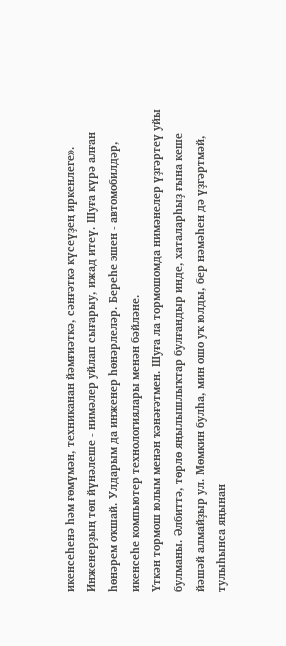икенсеһенә һәм ғөмүмән, техниканан йәмғиәткә, сәнғәткә күсеүҙең иркенлеге».
Инженерҙың төп йүнәлеше - нимәлер уйлап сығарыу, ижад итеү. Шуға күрә алған һөнәрем оҡшай. Улдарым да инженер һөнәрлеләр. Береһе эшен - автомобилдәр, икенсеһе компьютер технологиялары менән бәйләне.
Үткән тормош юлым менән ҡәнәғәтмен. Шуға ла тормошомда нимәнелер үҙгәртеү уйы булманы. Әлбиттә, төрлө яңылышлыҡтар булғандыр инде, хаталарһыҙ ғына кеше йәшәй алмайҙыр ул. Мөмкин булһа, мин ошо уҡ юлды, бер нәмәһен дә үҙгәртмәй, тулыһынса яңынан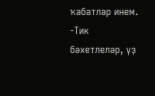ҡабатлар инем.
-Тик бәхетлеләр, үҙ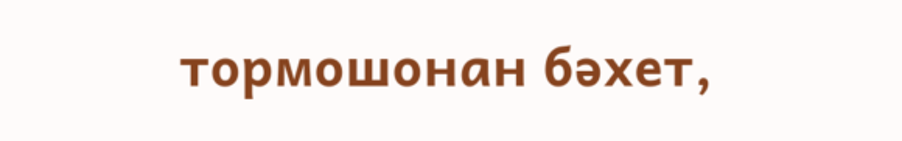тормошонан бәхет,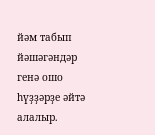йәм табып йәшәгәндәр генә ошо һүҙҙәрҙе әйтә алалыр.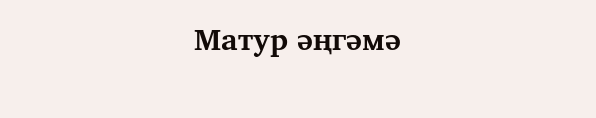Матур әңгәмә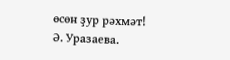өсөн ҙур рәхмәт!
Ә. Уразаева.